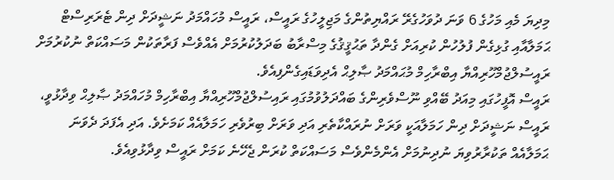މިދިޔަ މެއި މަހުގެ 6 ވަނަ ދުވަހުގެރޭ ރައްޔިތުންގެ މަޖިލީހުގެ ރައީސް، ރައީސް މުހައްމަދު ނަޝީދަށް ދިން ޓެރަރިސްޓް ޙަމަލާއާއި ގުޅިގެން ފުލުހުން ކުރިއަށް ގެންދާ ތަޙުޤީޤުގެ މިސްރާބު ބަދަލުކުރުމަށް އެއްވެސް ފަރާތަކުން މަސައްކަތް ނުކުރުމަށް ރައީސުލްޖުމްހޫރިއްޔާ އިބްރާހިމް މުޙައްމަދު ޞާލިޙް އެދިވަޑައިގެންފިއެވެ.
ރައީސް އޮފީހުގައި މިއަދު ބޭއްވި ނޫސްވެރިންގެ ބައްދަލުވުމުގައި ރައިސުލްޖުމްހޫރިއްޔާ އިބްރާހިމް މުހައްމަދު ޞާލިޙް ވިދާޅުވީ، ރައީސް ނަޝީދަށް ދިން ހަމަލާއަކީ ވަރަށް ނުރައްކާތެރި އަދި ވަރަށް ބިރުވެރި ހަމަލާއެއް ކަމަށެވެ. އަދި އެފަދަ ދެވަނަ ޙަމަލާއެއް ތަކުރާރުވިޔަ ނުދިނުމަށް އެންމެންވެސް މަސައްކަތް ކުރަން ޖެހޭނެ ކަމަށް ރައީސް ވިދާޅުވިއެވެ.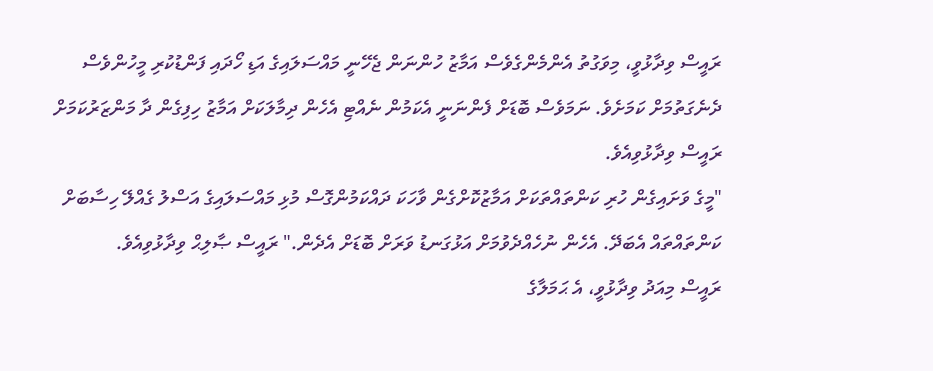ރައީސް ވިދާޅުވީ، މިވަގުތު އެންމެންގެވެސް އަމާޒު ހުންނަން ޖެހޭނީ މައްސަލައިގެ އަޑި ހޯދައި ފަންޑުކުރި މީހުންވެސް ދެނެގަތުމަށް ކަމަށެވެ. ނަމަވެސް ބޮޑަށް ފެންނަނީ އެކަމުން ނެއްޓި އެހެން ދިމާލަކަށް އަމާޒު ހިފިގެން ދާ މަންޒަރުކަމަށް ރައީސް ވިދާޅުވިއެވެ.
"މީގެ ވަށައިގެން ހުރި ކަންތައްތަކަށް އަމާޒުކޮށްގެން ވާހަކަ ދައްކަމުންގޮސް މުޅި މައްސަލައިގެ އަސްލު ގެއްލޭ ހިސާބަށް ކަންތައްތައް އެބަދޭ. އެހެން ނުހެއްދެވުމަށް އަޅުގަނޑު ވަރަށް ބޮޑަށް އެދެން." ރައީސް ޞާލިޙް ވިދާޅުވިއެވެ.
ރައީސް މިއަދު ވިދާޅުވީ، އެ ޙަމަލާގެ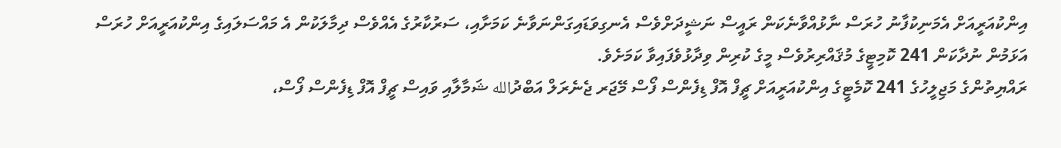އިންކުއަރީއަށް އެމަނިކުފާނު ހުރަސް ނާޅުއްވާނެކަން ރައީސް ނަޝީދަށްވެސް އެނގިވަޑައިގަންނަވާނެ ކަމަށާއި، ސަރުކާރުގެ އެއްވެސް ދިމާލަކުން އެ މައްސަލައިގެ އިންކުއަރީއަށް ހުރަސް އަޅަމުން ނުދާކަން 241 ކޮމިޓީގެ މުޤައްރިރުވެސް މީގެ ކުރިން ވިދާޅުވެފައިވާ ކަމަށެވެ.
ރައްޔިތުންގެ މަޖިލީހުގެ 241 ކޮމެޓީގެ އިންކުއަރީއަށް ޗީފް އޮފް ޑިފެންސް ފޯސް މޭޖަރ ޖެނެރަލް އަބްދުالله ޝަމާލާއި ވައިސް ޗީފް އޮފް ޑިފެންސް ފޯސް،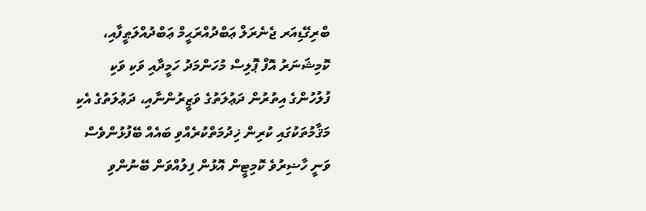ބްރިގޭޑިއަރ ޖެނެރަލް ޢަބްދުއްރަޙީމް ޢަބްދުއްލަޠީފާއި، ކޮމިޝަނަރު އޮފް ޕޮލިސް މުހަންމަދު ހަމީދާއި ވަކި ވަކި ފުލުހުންގެ އިތުރުން ދަޢުލަތުގެ ވަޒީރުންނާއި، ދަޢުލަތުގެ އެކި މަޤާމުތަކުގައި ކުރިން ޚިދުމަތްކުރެއްވި ބައެއް ބޭފުޅުންވެސް ވަނީ ހާޟިރުވެ ކޮމިޓީން އޮޅުން ފިލުއްވަން ބޭނުންވި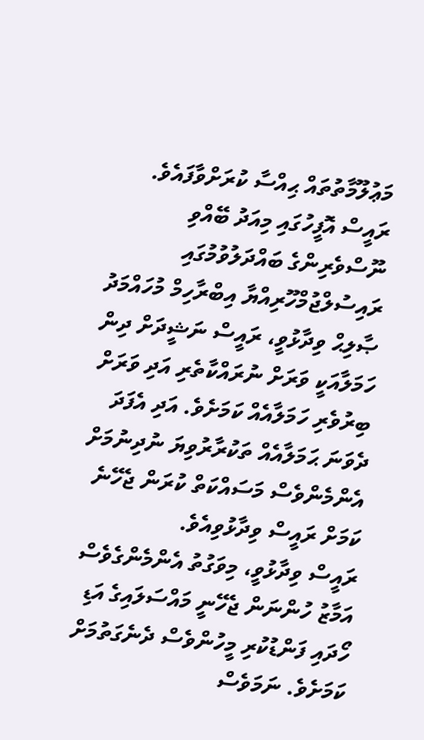މަޢުލޫމާތުތައް ޙިއްސާ ކުރަށްވާފައެވެ.
ރައީސް އޮފީހުގައި މިއަދު ބޭއްވި ނޫސްވެރިންގެ ބައްދަލުވުމުގައި ރައިސުލްޖުމްހޫރިއްޔާ އިބްރާހިމް މުހައްމަދު ޞާލިޙް ވިދާޅުވީ، ރައީސް ނަޝީދަށް ދިން ހަމަލާއަކީ ވަރަށް ނުރައްކާތެރި އަދި ވަރަށް ބިރުވެރި ހަމަލާއެއް ކަމަށެވެ. އަދި އެފަދަ ދެވަނަ ޙަމަލާއެއް ތަކުރާރުވިޔަ ނުދިނުމަށް އެންމެންވެސް މަސައްކަތް ކުރަން ޖެހޭނެ ކަމަށް ރައީސް ވިދާޅުވިއެވެ.
ރައީސް ވިދާޅުވީ، މިވަގުތު އެންމެންގެވެސް އަމާޒު ހުންނަން ޖެހޭނީ މައްސަލައިގެ އަޑި ހޯދައި ފަންޑުކުރި މީހުންވެސް ދެނެގަތުމަށް ކަމަށެވެ. ނަމަވެސް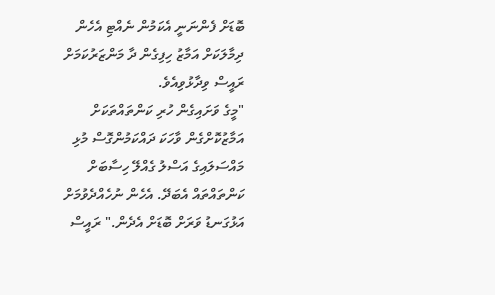ބޮޑަށް ފެންނަނީ އެކަމުން ނެއްޓި އެހެން ދިމާލަކަށް އަމާޒު ހިފިގެން ދާ މަންޒަރުކަމަށް ރައީސް ވިދާޅުވިއެވެ.
"މީގެ ވަށައިގެން ހުރި ކަންތައްތަކަށް އަމާޒުކޮށްގެން ވާހަކަ ދައްކަމުންގޮސް މުޅި މައްސަލައިގެ އަސްލު ގެއްލޭ ހިސާބަށް ކަންތައްތައް އެބަދޭ. އެހެން ނުހެއްދެވުމަށް އަޅުގަނޑު ވަރަށް ބޮޑަށް އެދެން." ރައީސް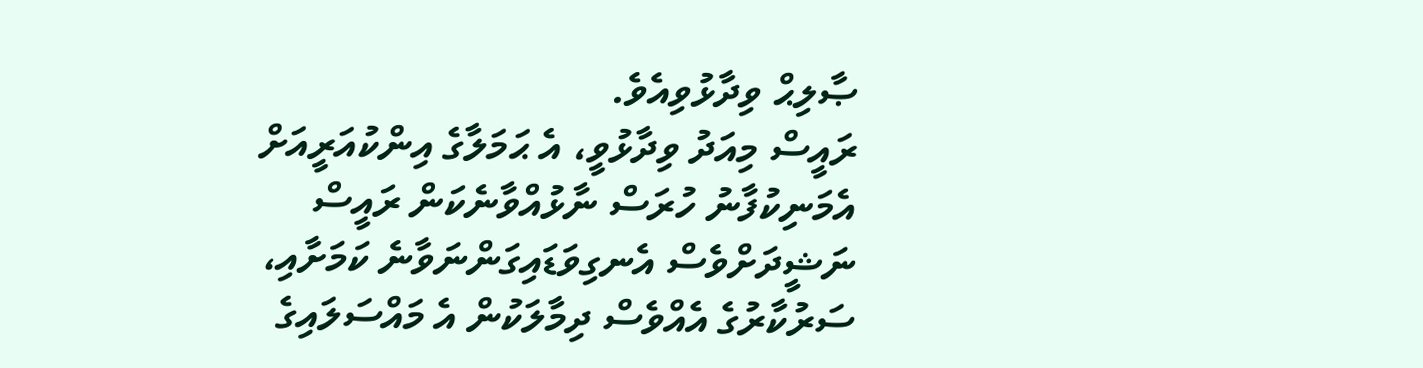ޞާލިޙް ވިދާޅުވިއެވެ.
ރައީސް މިއަދު ވިދާޅުވީ، އެ ޙަމަލާގެ އިންކުއަރީއަށް އެމަނިކުފާނު ހުރަސް ނާޅުއްވާނެކަން ރައީސް ނަޝީދަށްވެސް އެނގިވަޑައިގަންނަވާނެ ކަމަށާއި، ސަރުކާރުގެ އެއްވެސް ދިމާލަކުން އެ މައްސަލައިގެ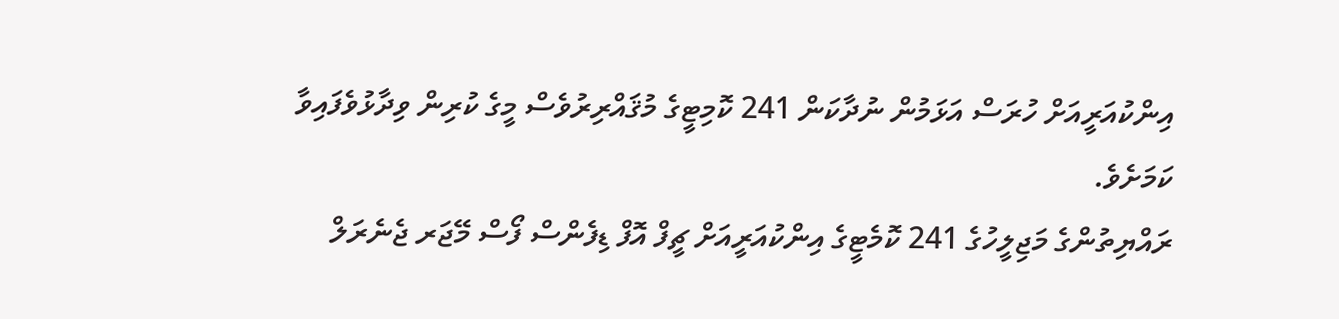އިންކުއަރީއަށް ހުރަސް އަޅަމުން ނުދާކަން 241 ކޮމިޓީގެ މުޤައްރިރުވެސް މީގެ ކުރިން ވިދާޅުވެފައިވާ ކަމަށެވެ.
ރައްޔިތުންގެ މަޖިލީހުގެ 241 ކޮމެޓީގެ އިންކުއަރީއަށް ޗީފް އޮފް ޑިފެންސް ފޯސް މޭޖަރ ޖެނެރަލް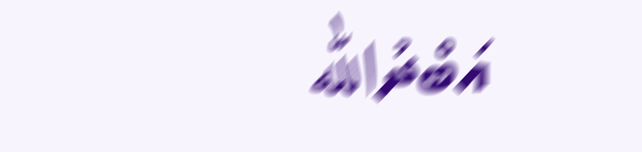އަބްދުالله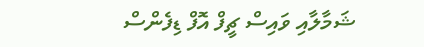ޝަމާލާއި ވައިސް ޗީފް އޮފް ޑިފެންސް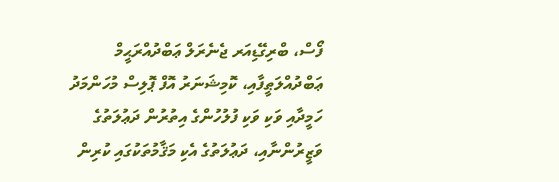ފޯސް، ބްރިގޭޑިއަރ ޖެނެރަލް ޢަބްދުއްރަޙީމް ޢަބްދުއްލަޠީފާއި، ކޮމިޝަނަރު އޮފް ޕޮލިސް މުހަންމަދު ހަމީދާއި ވަކި ވަކި ފުލުހުންގެ އިތުރުން ދަޢުލަތުގެ ވަޒީރުންނާއި، ދަޢުލަތުގެ އެކި މަޤާމުތަކުގައި ކުރިން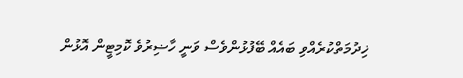ޚިދުމަތްކުރެއްވި ބައެއް ބޭފުޅުންވެސް ވަނީ ހާޟިރުވެ ކޮމިޓީން އޮޅުން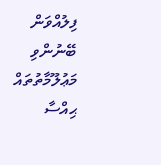ފިލުއްވަން ބޭނުންވި މަޢުލޫމާތުތައް ޙިއްސާ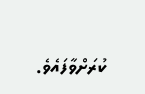ކުރަށްވާފައެވެ.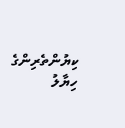ކިޔުންތެރިންގެ ހިޔާލު